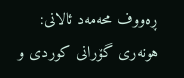ڕه‌ووف محه‌مه‌د ئالانی‌: هونه‌ری‌ گۆرانی‌ كوردی‌ و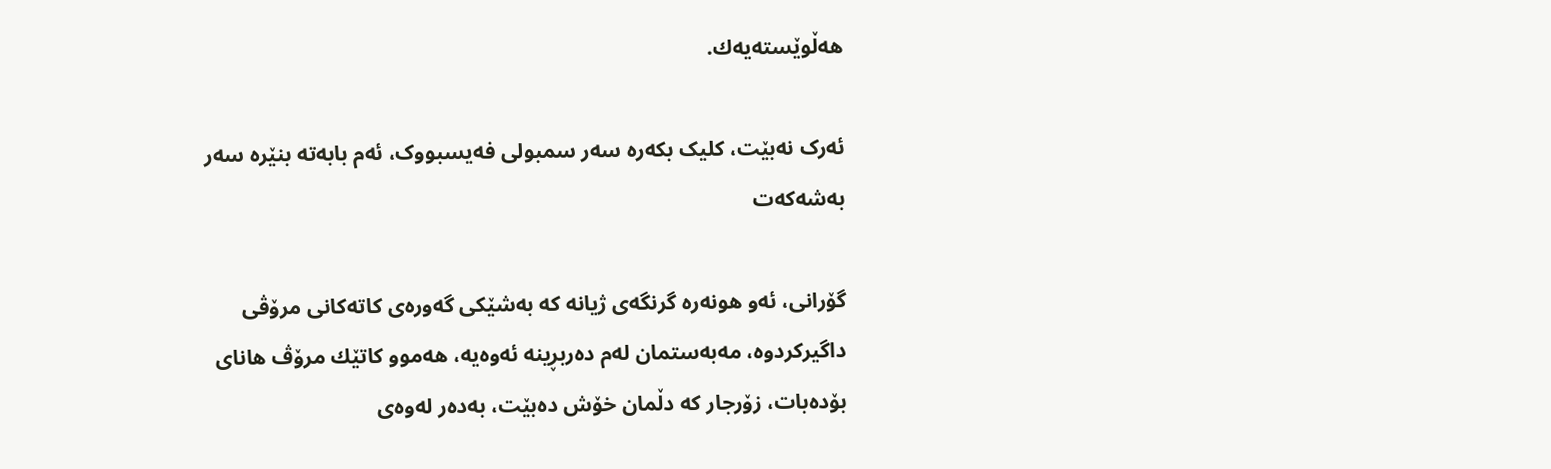هه‌ڵوێسته‌یه‌ك.

ئەرک نەبێت، کلیک بکەرە سەر سمبولی فەیسبووک، ئەم بابەتە بنێرە سەر بەشەکەت

گۆرانی‌، ئه‌و هونه‌ره‌ گرنگه‌ی‌ ژیانه‌ كه‌ به‌شێكی‌ گه‌وره‌ی‌ كاته‌كانی‌ مرۆڤی‌ داگیركردوه‌، مه‌به‌ستمان له‌م ده‌ربڕینه‌ ئه‌وه‌یه‌، هه‌موو كاتێك مرۆڤ هانای‌ بۆده‌بات، زۆرجار كه‌ دڵمان خۆش ده‌بێت، به‌ده‌ر له‌وه‌ی‌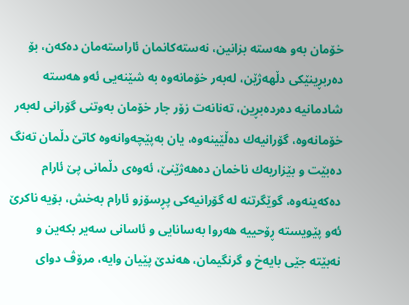خۆمان به‌و هه‌سته‌ بزانین، نه‌سته‌كانمان ئاراسته‌مان ده‌كه‌ن، بۆ ده‌ربڕینێكی‌ دڵهه‌ژێن، له‌به‌ر خۆمانه‌وه‌ به‌ شێنه‌یی‌ ئه‌و هه‌سته‌ شادمانیه‌ ده‌رده‌بڕین، ته‌نانه‌ت زۆر جار خۆمان به‌وتنی‌ گۆرانی‌ له‌به‌ر خۆمانه‌وه‌، گۆرانیه‌ك ده‌ڵێینه‌وه‌، یان به‌پێچه‌وانه‌وه‌ كاتێ‌ دڵمان ته‌نگ ده‌بێت و بێزاریه‌ك ناخمان ده‌هه‌ژێنێ‌، ئه‌وه‌ی‌ دڵمانی‌ پێ ئارام ده‌كه‌ینه‌وه‌، گوێگرتنه‌ له‌ گۆرانیه‌كی‌ پڕسۆزو ئارام به‌خش، بۆیه‌ ناكرێ‌ ئه‌و پێویسته‌ ڕۆحییه‌ هه‌روا به‌سانایی‌ و ئاسانی‌ سه‌یر بكه‌ین و نه‌بێته‌ جێی‌ بایه‌خ و گرنگیمان، هه‌ندێ‌ پێیان وایه‌، مرۆڤ دوای‌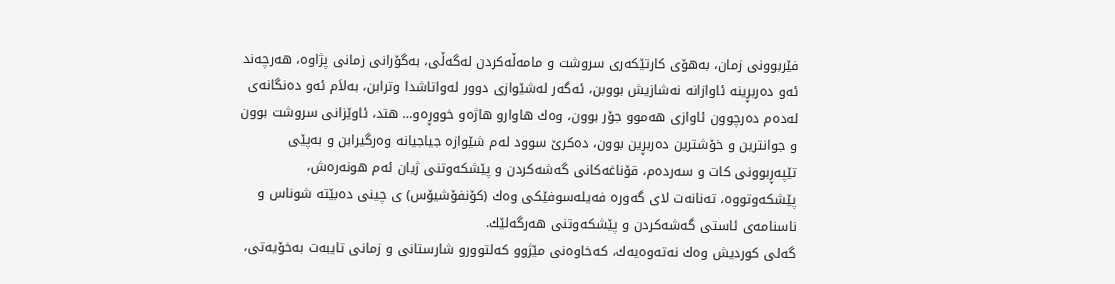فێربوونی‌ زمان، به‌هۆی‌ كارتێكه‌ری‌ سروشت و مامه‌ڵه‌كردن له‌گه‌ڵی‌، به‌گۆرانی‌ زمانی‌ پژاوه‌، هه‌رچه‌ند ئه‌و ده‌ربڕینه‌ ئاوازانه‌ نه‌شازیش بووبن، ئه‌گه‌ر له‌شێوازی‌ دوور له‌واتاشدا وترابن، به‌لاَم ئه‌و ده‌نگانه‌ی‌ له‌ده‌م ده‌رچوون ئاوازی هه‌موو جۆر بوون، وه‌ك هاوارو هاژه‌و خووڕه‌و… هتد، ئاوێزانی‌ سروشت بوون و جوانترین و خۆشترین ده‌ربڕین بوون، ده‌كرێ‌ سوود له‌م شێوازه‌ جیاجیانه‌ وه‌رگیرابن و به‌پێی‌ تێپه‌ڕبوونی‌ كات و سه‌رده‌م، قۆناغه‌كانی‌ گه‌شه‌كردن و پێشكه‌وتنی‌ ژیان ئه‌م هونه‌ره‌ش، پێشكه‌وتووه‌، ته‌نانه‌ت لای‌ گه‌وره‌ فه‌یله‌سوفێكی‌ وه‌ك (كۆنفۆشیۆس) ی‌ چینی‌ ده‌بێته‌ شوناس و ناسنامه‌ی‌ ئاستی‌ گه‌شه‌كردن و پێشكه‌وتنی‌ هه‌رگه‌لێك.
گه‌لی‌ كوردیش وه‌ك نه‌ته‌وه‌یه‌ك، كه‌خاوه‌نی‌ مێژوو كه‌لتوورو شارستانی‌ و زمانی‌ تایبه‌ت به‌خۆیه‌تی‌،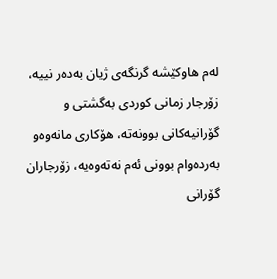له‌م هاوكێشه‌ گرنگه‌ی‌ ژیان به‌ده‌ر نییه‌، زۆرجار زمانی‌ كوردی‌ به‌گشتی‌ و گۆرانیه‌كانی‌ بوونه‌ته‌، هۆكاری‌ مانه‌وه‌و به‌رده‌وام بوونی‌ ئه‌م نه‌ته‌وه‌یه‌، زۆرجاران گۆرانی‌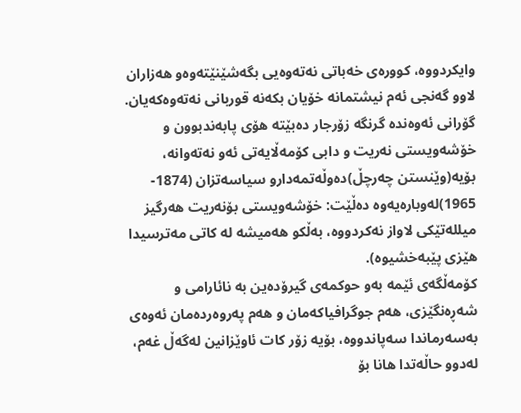وایكردووه‌، كووره‌ی‌ خه‌باتی‌ نه‌ته‌وه‌یی‌ بگه‌شێنێته‌وه‌و هه‌زاران لاوو گه‌نجی‌ ئه‌م نیشتمانه‌ خۆیان بكه‌نه‌ قوربانی‌ نه‌ته‌وه‌كه‌یان.
گۆرانی‌ ئه‌وه‌نده‌ گرنگه‌ زۆرجار ده‌بێته‌ هۆی‌ پابه‌ندبوون و خۆشه‌ویستی‌ نه‌ریت و دابی‌ كۆمه‌ڵایه‌تی‌ ئه‌و نه‌ته‌وانه‌، بۆیه‌(وێنستن چه‌رچڵ)ده‌وڵه‌تمه‌دارو سیاسه‌تزان (1874- 1965)له‌وباره‌یه‌وه‌ ده‌ڵێت: خۆشه‌ویستی‌ بۆنه‌ریت هه‌رگیز میلله‌تێكی‌ لاواز نه‌كردووه‌، به‌ڵكو هه‌میشه‌ له‌ كاتی‌ مه‌ترسیدا هێزی‌ پێبه‌خشیوه‌).
كۆمه‌ڵگه‌ی‌ ئێمه‌ به‌و حوكمه‌ی‌ گیرۆده‌ین به‌ نائارامی‌ و شه‌ڕه‌نگێزی‌، هه‌م جوگرافیاكه‌مان و هه‌م په‌روه‌رده‌مان ئه‌وه‌ی‌ به‌سه‌رماندا سه‌پاندووه‌، بۆیه‌ زۆر كات ئاوێزانین له‌گه‌ڵ غه‌م، له‌دوو حاڵه‌تدا هانا بۆ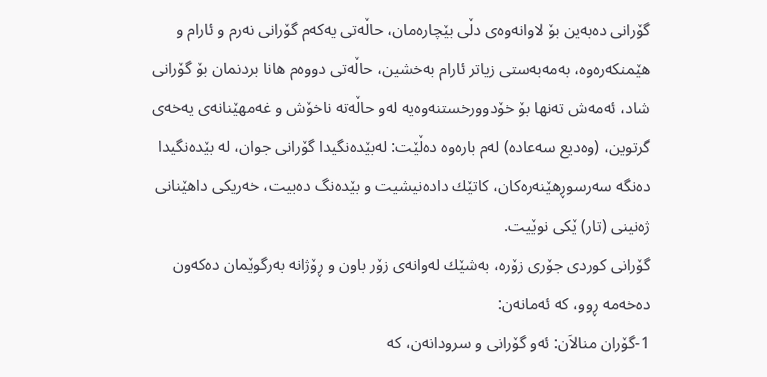گۆرانی ده‌به‌ین بۆ لاوانه‌وه‌ی‌ دڵی‌ بێچاره‌مان، حاڵه‌تی‌ یه‌كه‌م گۆرانی‌ نه‌رم و ئارام و هێمنكه‌ره‌وه‌، به‌مه‌به‌ستی‌ زیاتر ئارام به‌خشین، حاڵه‌تی‌ دووه‌م هانا بردنمان بۆ گۆرانی‌ شاد، ئه‌مه‌ش ته‌نها بۆ خۆدوورخستنه‌وه‌یه‌ له‌و حاڵه‌ته‌ ناخۆش و غه‌مهێنانه‌ی‌ یه‌خه‌ی‌ گرتوین، (وه‌دیع سه‌عاده‌) له‌م باره‌وه‌ ده‌ڵێت: له‌بێده‌نگیدا گۆرانی‌ جوان، له‌ بێده‌نگیدا ده‌نگه‌ سه‌رسوڕهێنه‌ره‌كان، كاتێك داده‌نیشیت و بێده‌نگ ده‌بیت، خه‌ریكی‌ داهێنانی‌ ژه‌نینی‌ (تار) ێكی‌ نوێیت.
گۆرانی‌ كوردی‌ جۆری‌ زۆره‌، به‌شێك له‌وانه‌ی‌ زۆر باون و ڕۆژانه‌ به‌رگوێمان ده‌كه‌ون ده‌خه‌مه‌ ڕوو، كه‌ ئه‌مانه‌ن:
1-گۆران منالاَن: ئه‌و گۆرانی‌ و سرودانه‌ن، كه‌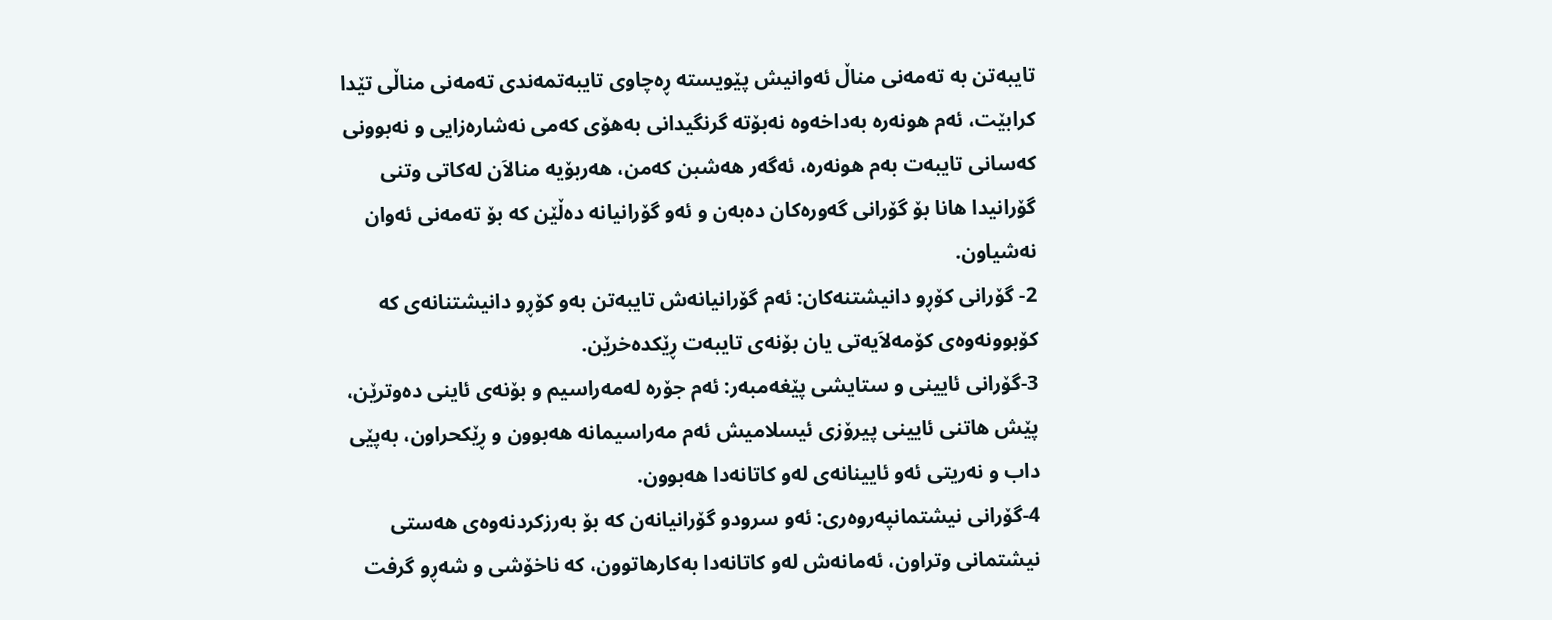تایبه‌تن به‌ ته‌مه‌نی‌ مناڵ ئه‌وانیش پێویسته‌ ڕه‌چاوی‌ تایبه‌تمه‌ندی‌ ته‌مه‌نی‌ مناڵی‌ تێدا كرابێت، ئه‌م هونه‌ره‌ به‌داخه‌وه‌ نه‌بۆته‌ گرنگیدانی‌ به‌هۆی‌ كه‌می‌ نه‌شاره‌زایی‌ و نه‌بوونی‌ كه‌سانی‌ تایبه‌ت به‌م هونه‌ره‌، ئه‌گه‌ر هه‌شبن كه‌من، هه‌ربۆیه‌ منالاَن له‌كاتی‌ وتنی‌ گۆرانیدا هانا بۆ گۆرانی‌ گه‌وره‌كان ده‌به‌ن و ئه‌و گۆرانیانه‌ ده‌ڵێن كه‌ بۆ ته‌مه‌نی‌ ئه‌وان نه‌شیاون.
2- گۆرانی‌ كۆڕو دانیشتنه‌كان: ئه‌م گۆرانیانه‌ش تایبه‌تن به‌و كۆڕو دانیشتنانه‌ی‌ كه‌ كۆبوونه‌وه‌ی‌ كۆمه‌لاَیه‌تی‌ یان بۆنه‌ی‌ تایبه‌ت ڕێكده‌خرێن.
3-گۆرانی‌ ئایینی‌ و ستایشی‌ پێغه‌مبه‌ر: ئه‌م جۆره‌ له‌مه‌راسیم و بۆنه‌ی‌ ئاینی‌ ده‌وترێن، پێش هاتنی‌ ئایینی‌ پیرۆزی‌ ئیسلامیش ئه‌م مه‌راسیمانه‌ هه‌بوون و ڕێكحراون، به‌پێی‌ داب و نه‌ریتی‌ ئه‌و ئایینانه‌ی‌ له‌و كاتانه‌دا هه‌بوون.
4-گۆرانی‌ نیشتمانپه‌روه‌ری‌: ئه‌و سرودو گۆرانیانه‌ن كه‌ بۆ به‌رزكردنه‌وه‌ی‌ هه‌ستی‌ نیشتمانی‌ وتراون، ئه‌مانه‌ش له‌و كاتانه‌دا به‌كارهاتوون، كه‌ ناخۆشی‌ و شه‌ڕو گرفت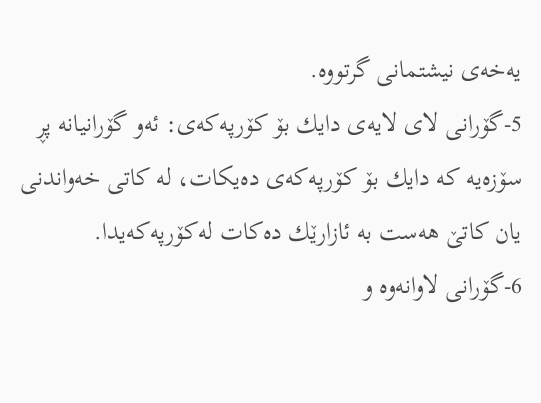یه‌خه‌ی‌ نیشتمانی‌ گرتووه‌.
5-گۆرانی‌ لای‌ لایه‌ی‌ دایك بۆ كۆرپه‌كه‌ی‌: ئه‌و گۆرانیانه‌ پڕ سۆزه‌یه‌ كه‌ دایك بۆ كۆرپه‌كه‌ی‌ ده‌یكات، له‌ كاتی‌ خه‌واندنی یان كاتێ‌ هه‌ست به‌ ئازارێك ده‌كات له‌كۆرپه‌كه‌یدا.
6-گۆرانی‌ لاوانه‌وه‌ و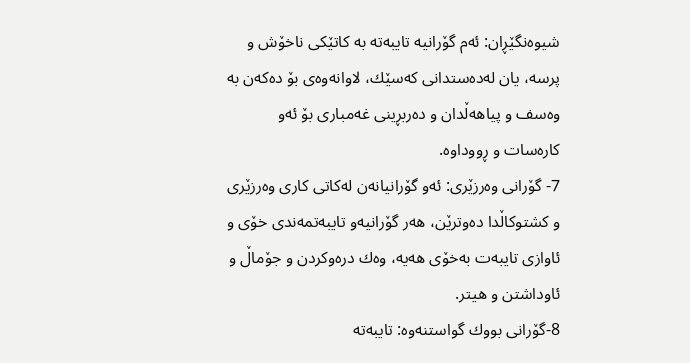شیوه‌نگێڕان: ئه‌م گۆرانیه‌ تایبه‌ته‌ به‌ كاتێكی‌ ناخۆش و پرسه‌، یان له‌ده‌ستدانی‌ كه‌سێك، لاوانه‌وه‌ی‌ بۆ ده‌كه‌ن به‌ وه‌سف و پیاهه‌ڵدان و ده‌ربڕینی‌ غه‌مباری‌ بۆ ئه‌و كاره‌سات و ڕووداوه‌.
7- گۆرانی‌ وه‌رزێری‌: ئه‌و گۆرانیانه‌ن له‌كاتی‌ كاری‌ وه‌رزێری‌ و كشتوكاڵدا ده‌وترێن، هه‌ر گۆرانیه‌و تایبه‌تمه‌ندی‌ خۆی‌ و ئاوازی‌ تایبه‌ت به‌خۆی‌ هه‌یه‌، وه‌ك دره‌وكردن و جۆماڵ و ئاوداشتن و هیتر.
8-گۆرانی‌ بووك گواستنه‌وه‌: تایبه‌ته‌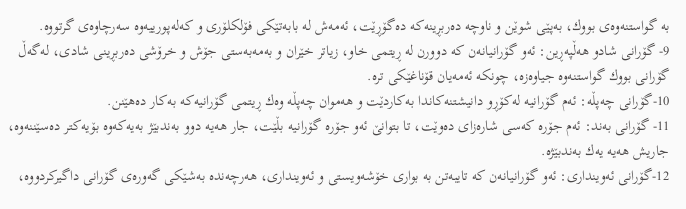به‌ گواستنه‌وه‌ی‌ بووك، به‌پێی‌ شوێن و ناوچه‌ ده‌ربڕینه‌كه‌ ده‌گۆڕێت، ئه‌مه‌ش له‌ بابه‌تێكی‌ فۆلكلۆری‌ و كه‌له‌پورییه‌وه‌ سه‌رچاوه‌ی‌ گرتووه‌.
9- گۆرانی‌ شادو هه‌ڵپه‌ڕین: ئه‌و گۆرانیانه‌ن كه‌ دوورن له‌ ڕیتمی‌ خاو، زیاتر خێران و به‌مه‌به‌ستی‌ جۆش و خرۆشی‌ ده‌ربڕینی‌ شادی‌، له‌گه‌ڵ گۆرانی‌ بووك گواستنه‌وه‌ جیاوه‌زه‌، چونكه‌ ئه‌مه‌یان قۆناغێكی‌ تره‌.
10-گۆرانی‌ چه‌پڵه‌: ئه‌م گۆرانیه‌ له‌كۆڕو دانیشتنه‌كاندا به‌كاردێت و هه‌موان چه‌پڵه‌ وه‌ك ڕیتمی‌ گۆرانیه‌كه‌ به‌كار ده‌هێنن.
11- گۆرانی‌ به‌ند: ئه‌م جۆره‌ كه‌سی‌ شاره‌زای‌ ده‌وێت، تا بتوانێ‌ ئه‌و جۆره‌ گۆرانیه‌ بڵێت، جار هه‌یه‌ دوو به‌ندبێژ به‌یه‌كه‌وه‌ بۆیه‌كتر ده‌سێننه‌وه‌، جاریش هه‌یه‌ یه‌ك به‌ندبێژه‌.
12-گۆرانی‌ ئه‌وینداری‌: ئه‌و گۆرانیانه‌ن كه‌ تایبه‌تن به‌ بواری‌ خۆشه‌ویستی‌ و ئه‌وینداری‌، هه‌رچه‌نده‌ به‌شێكی‌ گه‌وره‌ی‌ گۆرانی‌ داگیركردووه‌،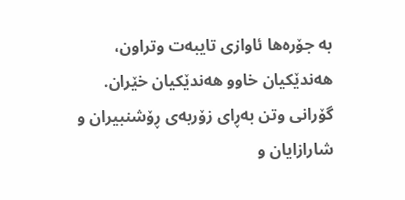به‌ جۆره‌ها ئاوازی‌ تایبه‌ت وتراون، هه‌ندێكیان خاوو هه‌ندێكیان خێران.
گۆرانی‌ وتن به‌ڕای‌ زۆربه‌ی‌ ڕۆشنبیران و شارازایان و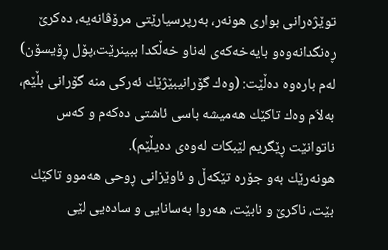توێژه‌رانی‌ بواری‌ هونه‌ر، به‌رپرسیارێتی‌ مرۆڤانه‌یه‌، ده‌كرێ‌ ڕه‌نگدانه‌وه‌و بایه‌خه‌كه‌ی‌ له‌ناو خه‌ڵكدا ببینرێت،پۆل ڕۆیسۆن) له‌م باره‌وه‌ ده‌ڵێت: (وه‌ك گۆرانیبێژێك ئه‌ركی‌ منه‌ گۆرانی‌ بڵێم، به‌لاَم وه‌ك تاكێك هه‌میشه‌ باسی‌ ئاشتی‌ ده‌كه‌م و كه‌س ناتوانێت ڕێگریم لێبكات له‌وه‌ی‌ ده‌یڵێم).
هونه‌رێك به‌و جۆره‌ تێكه‌ڵ و ئاوێزانی‌ ڕوحی‌ هه‌موو تاكێك بێت، ناكرێ‌ و نابێت، هه‌روا به‌سانایی‌ و ساده‌یی‌ لێی‌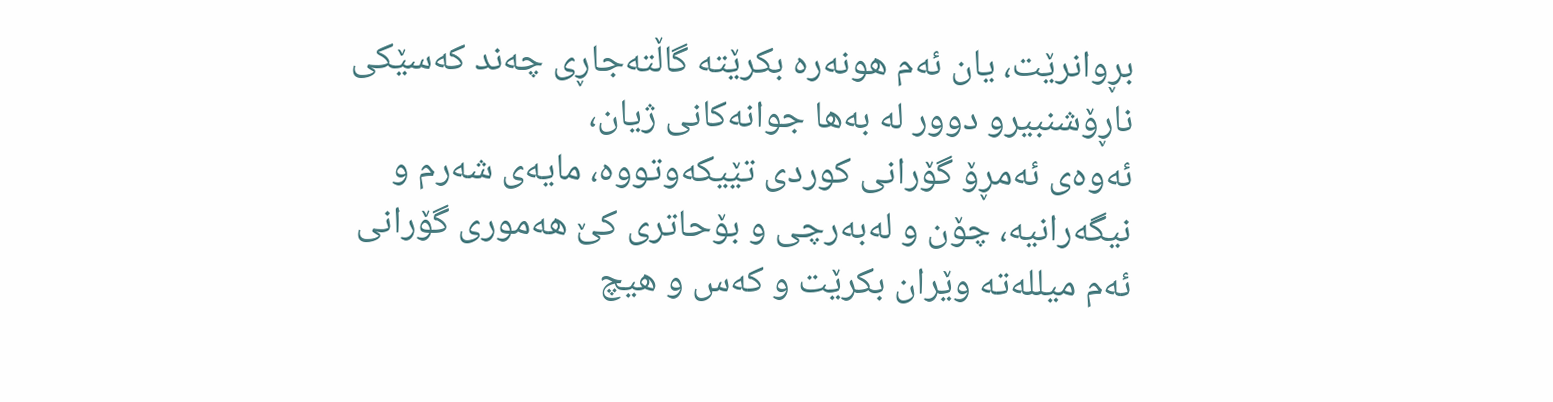بڕوانرێت، یان ئه‌م هونه‌ره‌ بكرێته‌ گاڵته‌جاڕی‌ چه‌ند كه‌سێكی‌ ناڕۆشنبیرو دوور له‌ به‌ها جوانه‌كانی‌ ژیان،
ئه‌وه‌ی‌ ئه‌مڕۆ گۆرانی‌ كوردی‌ تێیكه‌وتووه‌، مایه‌ی‌ شه‌رم و نیگه‌رانیه‌، چۆن و له‌به‌رچی‌ و بۆحاتری‌ كێ‌ هه‌موری‌ گۆرانی‌ ئه‌م میلله‌ته‌ وێران بكرێت و كه‌س و هیچ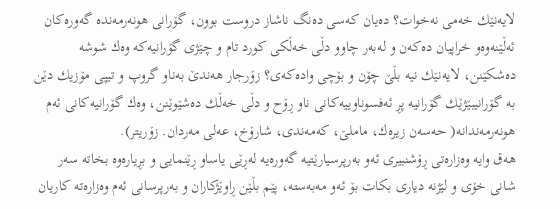لایه‌نێك خه‌می‌ نه‌خوات؟ ده‌یان كه‌سی‌ ده‌نگ ناشاز دروست بوون، گۆرانی‌ هونه‌رمه‌نده‌ گه‌وره‌كان ئه‌ڵێنه‌وه‌و خراپیان ده‌كه‌ن و له‌به‌ر چاوو دڵی‌ خه‌ڵكی‌ كورد تام و چێژی‌ گۆرانیه‌كه‌ وه‌ك شوشه‌ ده‌شكێنن، لایه‌نێك نیه‌ بڵێ‌ چۆن و بۆچی‌ واده‌كه‌ی‌؟ زۆرجار هه‌ندێ‌ به‌ناو گروپ و تیپی‌ مۆزیك دێن به‌ گۆرانیبێژێك گۆرانیه‌ پڕ ئه‌فسوناوییه‌كانی‌ ناو ڕۆح و دڵی‌ خه‌ڵك ده‌شێوێنن، وه‌ك گۆرانیه‌كانی‌ ئه‌م هونه‌رمه‌ندانه‌( حه‌سه‌ن زیره‌ك، ماملێ‌، كه‌مه‌ندی‌، شارۆخ، عه‌لی‌ مه‌ردان. زۆریتر).
هه‌ق وایه‌ وه‌زاره‌تی‌ ڕۆشنبیری‌ ئه‌و به‌رپرسیارێتیه‌ گه‌وره‌یه‌ له‌ڕێی‌ یاساو ڕێنمایی‌ و بڕیاره‌وه‌ بخاته‌ سه‌ر شانی‌ خۆی‌ و لێژنه‌ دیاری‌ بكات بۆ ئه‌و مه‌به‌سته‌، پێم بڵێن ڕاوێژكاران و به‌رپرسانی‌ ئه‌م وه‌زاره‌ته‌ كاریان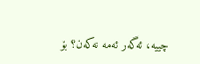چییه‌، ئه‌گه‌ر ئه‌مه‌ نه‌كه‌ن؟ بۆ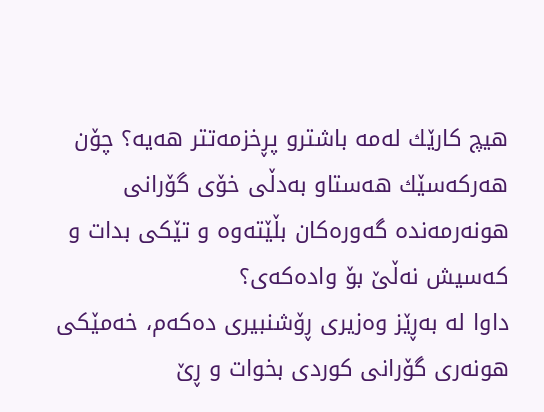هیچ كارێك له‌مه‌ باشترو پڕخزمه‌تتر هه‌یه‌؟ چۆن هه‌ركه‌سێك هه‌ستاو به‌دڵی‌ خۆی‌ گۆرانی‌ هونه‌رمه‌نده‌ گه‌وره‌كان بڵێته‌وه‌ و تێكی‌ بدات و كه‌سیش نه‌ڵێ‌ بۆ واده‌كه‌ی‌؟
داوا له‌ به‌ڕێز وه‌زیری‌ ڕۆشنبیری‌ ده‌كه‌م، خه‌مێكی‌ هونه‌ری‌ گۆرانی‌ كوردی‌ بخوات و ڕێ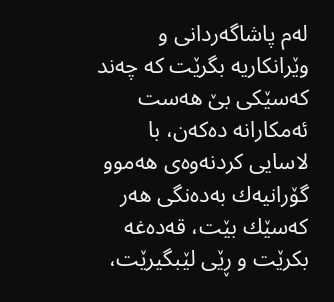له‌م پاشاگه‌ردانی‌ و وێرانكاریه‌ بگرێت كه‌ چه‌ند كه‌سێكی‌ بێ‌ هه‌ست ئه‌مكارانه‌ ده‌كه‌ن، با لاسایی‌ كردنه‌وه‌ی‌ هه‌موو گۆرانیه‌ك به‌ده‌نگی‌ هه‌ر كه‌سێك بێت، قه‌ده‌غه‌ بكرێت و ڕێی‌ لێبگیرێت،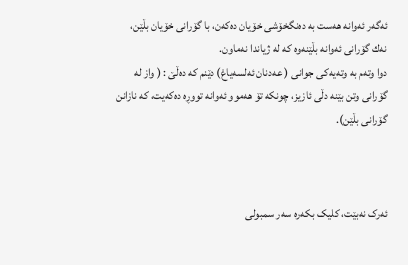ئه‌گه‌ر ئه‌وانه‌ هه‌ست به‌ ده‌نگخۆشی‌ خۆیان ده‌كه‌ن، با گۆرانی‌ خۆیان بڵێن، نه‌ك گۆرانی‌ ئه‌وانه‌ بڵێنه‌وه‌ كه‌ له‌ ژیاندا نه‌ماون.
دوا وته‌م به‌ وته‌یه‌كی‌ جوانی‌ ( عه‌دنان ئه‌لسه‌یاغ) دێنم كه‌ ده‌ڵێ‌ : ( واز له‌ گۆرانی‌ وتن بێنه‌ دڵی‌ ئازیز، چونكه‌ تۆ هه‌موو ئه‌وانه‌ تووڕه‌ ده‌كه‌یت، كه‌ نازانن گۆرانی‌ بڵێن).



ئەرک نەبێت، کلیک بکەرە سەر سمبولی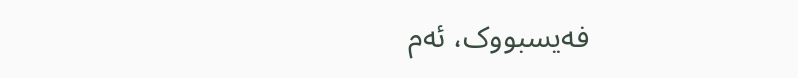فەیسبووک، ئەم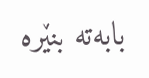بابەتە بنێرە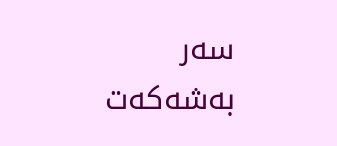سەر بەشەکەت